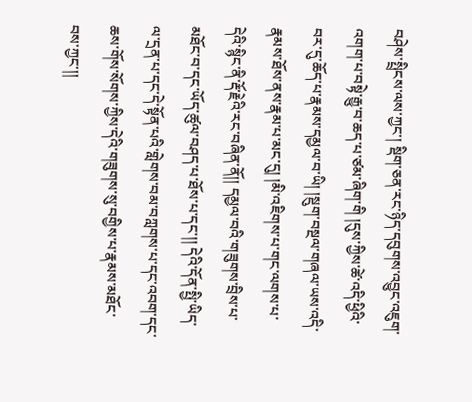བཤེས་སྤྲིངས་ལས་ཀྱང་། སྡིག་ཅན་རང་ཉིད་དབུགས་འབྱུང་འཇུག་འགག་པ་བསྟེ་རྒྱུ་བ་ཆད་པ་ཙམ་ཞིག་གི །དུས་ཀྱིས་ཚེ་འདི་ཕྱིའི་བར་དུ་ཆོད་པ་རྣམས་དམྱལ་བ་ཡི། །སྡུག་བསྔལ་གཞལ་ཡས་འདི་རྣམས་ཐོས་ནས་རྣམ་པ་མང་དུ། །མི་འཇིགས་པ་གང་ལགས་པ་དེའི་སྙིང་ནི་རྡོ་རྗེའི་རང་བཞིན་ནོ།། དམྱལ་བའི་གཟུགས་བྲིས་པ་མཐོང་བ་དང་ཡོད་ཚུལ་བཤད་པ་ཐོས་པ་དང་།། དེའི་དོན་སྤྱི་ཡིད་ལ་དྲན་པ་དང་དེ་སྟོན་པའི་གླེགས་བམ་བཀླགས་པ་དང་འབག་དང་ཆས་གོས་སོགས་ཀྱིས་དེའི་གཟུགས་སུ་བགྱིས་པ་རྣམས་མཐོང་བས་ཀྱང་།།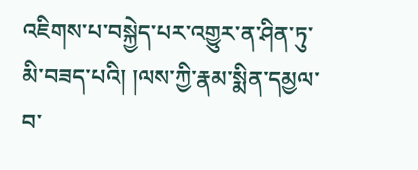འཇིགས་པ་བསྐྱེད་པར་འགྱུར་ན་ཤིན་ཏུ་མི་བཟད་པའི། །ལས་ཀྱི་རྣམ་སྨིན་དམྱལ་བ་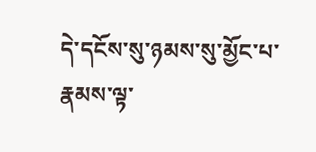དེ་དངོས་སུ་ཉམས་སུ་མྱོང་པ་རྣམས་ལྟ་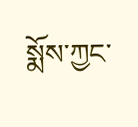སྨོས་ཀྱང་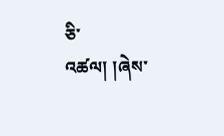ཅི་འཚལ། །ཞེས་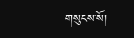གསུངས་སོ།